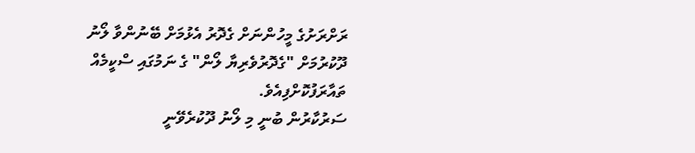ރަށްރަށުގެ މީހުންނަށް ގެދޮރު އެޅުމަށް ބޭނުންވާ ލޯނު ދޫކުރުމަށް "ގެދޮރުވެރިޔާ ލޯން" ގެ ނަމުގައި ސްކީމެއް ތައާރަފުކޮށްފިއެވެ.
ސަރުކާރުން ބުނީ މި ލޯނު ދޫކުރެވޭނީ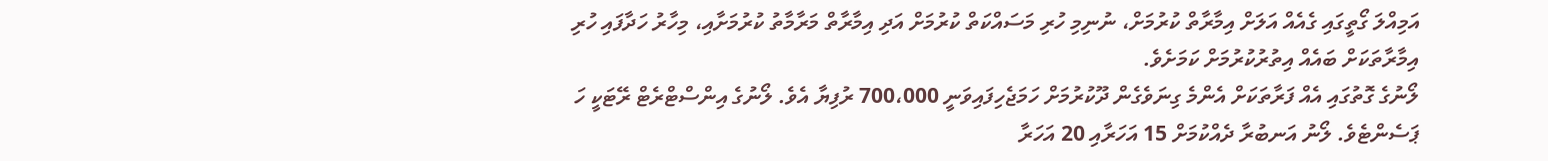އަމިއްލަ ގޯތީގައި ގެއެއް އަލަށް އިމާރާތް ކުރުމަށް، ނުނިމި ހުރި މަސައްކަތް ކުރުމަށް އަދި އިމާރާތް މަރާމާތު ކުރުމަށާއި، މިހާރު ހަދާފައި ހުރި އިމާރާތަކަށް ބައެއް އިތުރުކުރުމަށް ކަމަށެވެ.
ލޯނުގެ ގޮތުގައި އެއް ފަރާތަކަށް އެންމެ ގިނަވެގެން ދޫކުރުމަށް ހަމަޖެހިފައިވަނީ 700،000 ރުފިޔާ އެވެ. ލޯނުގެ އިންސްޓްރެޓް ރޭޓަކީ ހަ ޕަސެންޓެވެ. ލޯނު އަނބުރާ ދެއްކުމަށް 15 އަހަރާއި 20 އަހަރާ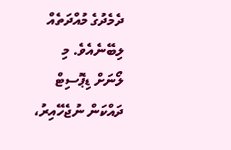ދެމެދުގެ މުއްދަތެއް ލިބޭނެއެވެ. މި ލޯނަށް ޑިޕޮސިޓް ދައްކަން ނުޖެހޭއިރު،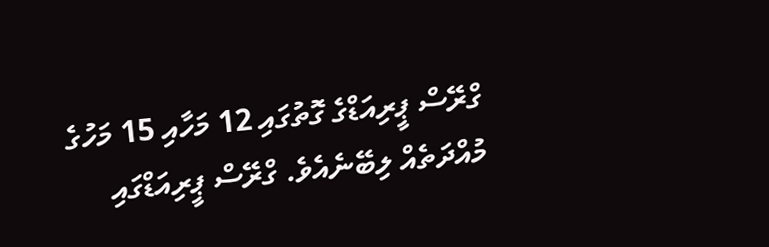ގްރޭސް ޕީރިއަޑްގެ ގޮތުގައި 12 މަހާއި 15 މަހުގެ މުއްދަތެއް ލިބޭނެއެވެ. ގްރޭސް ޕީރިއަޑްގައި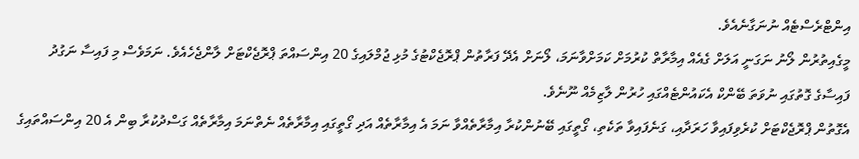އިންޓްރެސްޓެއް ނުނަގާނެއެވެ.
މީގެއިތުރުން ލޯނު ނަގަނީ އަލަށް ގެއެއް އިމާރާތް ކުރުމަށް ކަމަށްވާނަމަ، ލޯނަށް އެދޭ ފަރާތުން ޕްރޮޖެކްޓުގެ މުޅި ޖުމްލައިގެ 20 އިންސައްތަ ޕްރޮޖެކްޓަށް ލާންޖެހެއެވެ. ނަމަވެސް މި ފައިސާ ނަގުދު ފައިސާގެ ގޮތުގައި ނުވަތަ ބޭންކް އެކައުންޓެއްގައި ހުރުން ލާޒިމެއް ނޫނެވެ.
އެގޮތުން ޕްރޮޖެކްޓަށް ކުރެވިފައިވާ ހަރަދާއި، ގަނެފައިވާ ތަކެތި، ގޯތީގައި ބޭނުންކުރާ އިމާރާތެއްވާ ނަމަ އެ އިމާރާތެއް އަދި ގޯތީގައި އިމާރާތެއް ނެތްނަމަ އިމާރާތެއް ގަސްދުކުރާ ބިން އެ 20 އިންސައްތައިގެ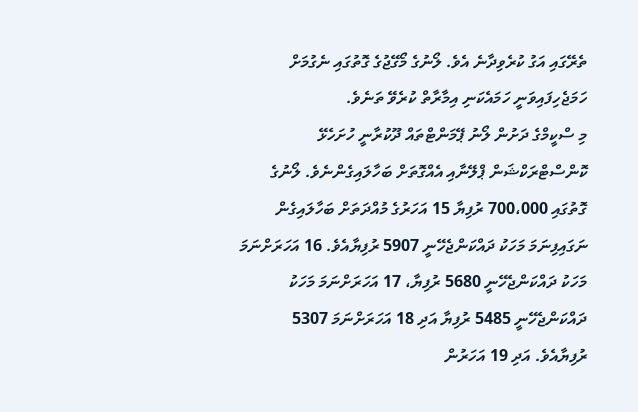ތެރޭގައި އަގު ކުރެވިދާނެ އެވެ. ލޯނުގެ މޯގޭޖުގެ ގޮތުގައި ނެގުމަށް ހަމަޖެހިފައިވަނީ ހަމައެކަނި އިމާރާތް ކުރެވޭ ތަނެވެ.
މި ސްކީމްގެ ދަށުން ލޯނު ޕޭމަންޓްތައް ދޫކުރާނީ ހުށަހެޅޭ ކޮންސްޓްރަކްޝަން ޕްލޭނާއި އެއްގޮތަށް ބަހާލައިގެންނެވެ. ލޯނުގެ ގޮތުގައި 700،000 ރުފިޔާ 15 އަހަރުގެ މުއްދަތަށް ބަހާލައިގެން ނަގައިފިނަމަ މަހަކު ދައްކަންޖެހޭނީ 5907 ރުފިޔާއެވެ. 16 އަހަރަށްނަމަ މަހަކު ދައްކަންޖެހޭނީ 5680 ރުފިޔާ، 17 އަހަރަށްނަމަ މަހަކު ދައްކަންޖެހޭނީ 5485 ރުފިޔާ އަދި 18 އަހަރަށްނަމަ 5307 ރުފިޔާއެވެ. އަދި 19 އަހަރުން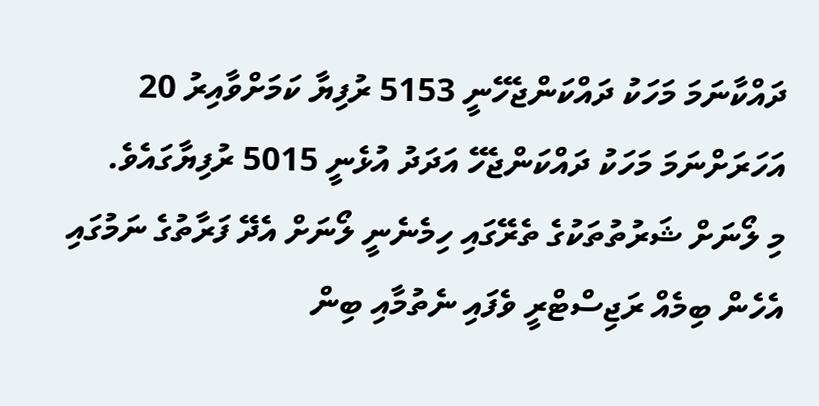ދައްކާނަމަ މަހަކު ދައްކަންޖެހޭނީ 5153 ރުފިޔާ ކަމަށްވާއިރު 20 އަހަރަށްނަމަ މަހަކު ދައްކަންޖެހޭ އަދަދު އުޅެނީ 5015 ރުފިޔާގައެވެ.
މި ލޯނަށް ޝަރުތުތަކުގެ ތެރޭގައި ހިމެނެނީ ލޯނަށް އެދޭ ފަރާތުގެ ނަމުގައި އެހެން ބިމެއް ރަޖިސްޓްރީ ވެފައި ނެތުމާއި ބިން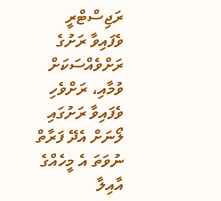ރަޖިސްޓްރީ ވެފައިވާ ރަށުގެ ރަށްވެއްސަކަށް ވުމާއި، ރަށްވެހި ވެފައިވާ ރަށުގައި ލޯނަށް އެދޭ ފަރާތް ނުވަތަ އެ މީހެއްގެ އާއިލާ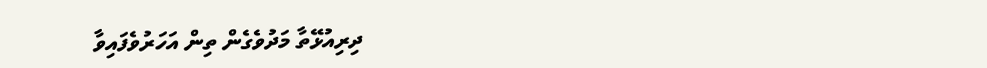ދިރިއުޅޭތާ މަދުވެގެން ތިން އަހަރުވެފައިވާ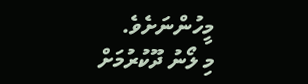މީހުންނަށެވެ.
މި ލޯނު ދޫކުރުމަށް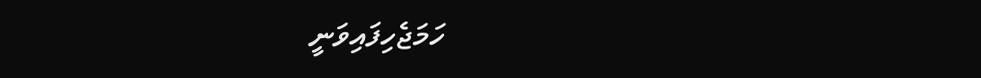ހަމަޖެހިފައިވަނީ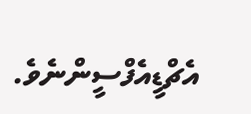އެޗްޑީއެފްސީންނެވެ.